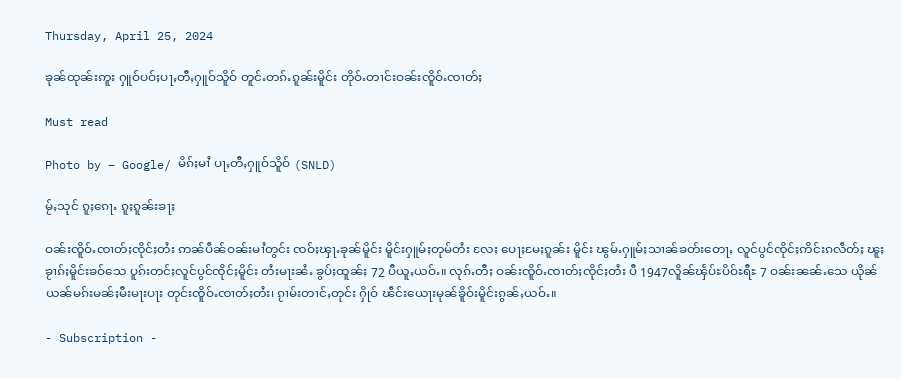Thursday, April 25, 2024

ၶုၼ်ထုၼ်းဢူး ႁူဝ်ပဝ်ႈပႃႇတီႇႁူဝ်သိူဝ် တူင်ႉတၵ်ႉၵူၼ်းမိူင်း တိုဝ်ႉတၢင်းဝၼ်းၸိူဝ်ႉၸၢတ်ႈ

Must read

Photo by – Google/ မိၵ်ႈမၢႆ ပႃႇတီႇႁူဝ်သိူဝ် (SNLD)

မႂ်ႇသုင် ၵူႈၵေႃႉ ၵူႈၵူၼ်းၶႃႈ

ဝၼ်းၸိူဝ်ႉၸၢတ်ႈၸိုင်ႈတႆး ဢၼ်ပဵၼ်ဝၼ်းမၢႆတွင်း ၸဝ်ႈၾႃႉၶုၼ်မိူင်း မိူင်းႁူမ်ႈတုမ်တႆး လႄႈ ပေႃႈမႄႈၵူၼ်း မိူင်း ၽွမ်ႉႁူမ်ႈသၢၼ်ၶတ်းတေႃႇ လူင်ပွင်ၸိုင်ႈဢိင်းၵလဵတ်ႈ ၽူႈၶႂၢၵ်ႈမိူင်းၶဝ်သေ ပူၵ်းတင်ႈလူင်ပွင်ၸိုင်ႈမိူင်း တႆးမႃးၼႆႉ ၶွပ်ႈထူၼ်ႈ 72 ပီယူႇယဝ်ႉ။ လုၵ်ႉတီႈ ဝၼ်းၸိူဝ်ႉၸၢတ်ႈၸိုင်ႈတႆး ပီ 1947လိူၼ်ၾႅပ်ႊပိဝ်ႊရီႊ 7 ဝၼ်းၼၼ်ႉသေ ယိုၼ်ယၼ်မၵ်းမၼ်ႈမီးမႃးပႃး တုင်းၸိူဝ်ႉၸၢတ်ႈတႆး၊ ၵႂၢမ်းတၢင်ႇတုင်း ႁိုဝ် ၽဵင်းယေႃးမုၼ်ၶိူဝ်းမိူင်းၵွၼ်ႇယဝ်ႉ။

- Subscription -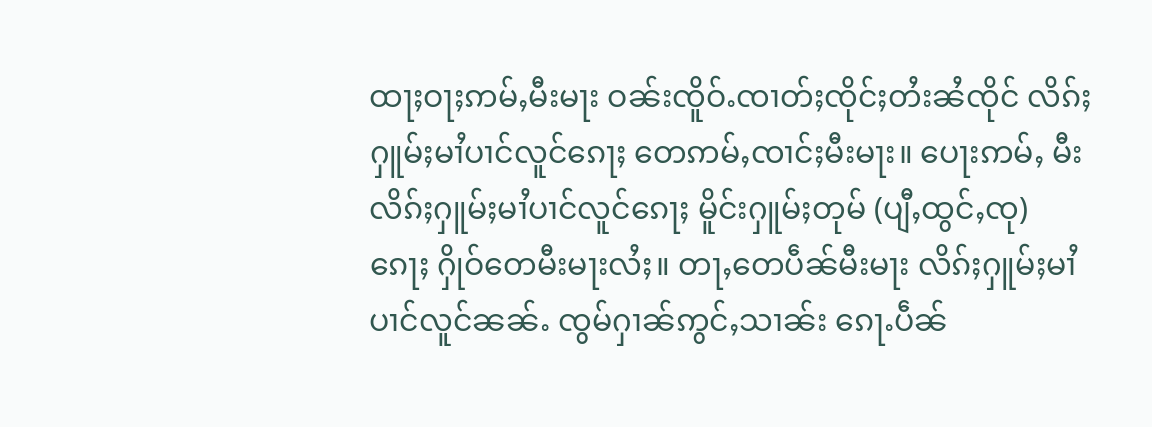ထႃႈဝႃႈဢမ်ႇမီးမႃး ဝၼ်းၸိူဝ်ႉၸၢတ်ႈၸိုင်ႈတႆးၼႆၸိုင် လိၵ်ႈႁူမ်ႈမၢႆပၢင်လူင်ၵေႃႈ တေဢမ်ႇၸၢင်ႈမီးမႃး။ ပေႃးဢမ်ႇ မီးလိၵ်ႈႁူမ်ႈမၢႆပၢင်လူင်ၵေႃႈ မိူင်းႁူမ်ႈတုမ် (ပျီႇထွင်ႇၸု) ၵေႃႈ ႁိုဝ်တေမီးမႃးလႆႈ။ တႃႇတေပဵၼ်မီးမႃး လိၵ်ႈႁူမ်ႈမၢႆ ပၢင်လူင်ၼၼ်ႉ ၸွမ်ႁၢၼ်ဢွင်ႇသၢၼ်း ၵေႃႉပဵၼ်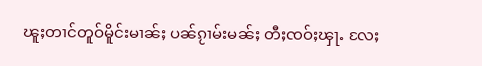ၽူႈတၢင်တူဝ်မိူင်းမၢၼ်ႈ ပၼ်ၵႂၢမ်းမၼ်ႈ တီႈၸဝ်ႈၾႃႉ လႄႈ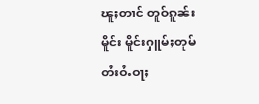ၽူႈတၢင် တူဝ်ၵူၼ်းမိူင်း မိူင်းႁူမ်ႈတုမ်တႆးဝႆႉဝႃႈ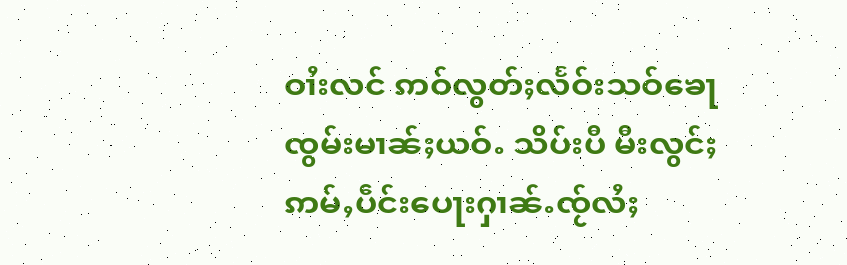ဝၢႆးလင် ဢဝ်လွတ်ႈလႅဝ်းသဝ်ၶေႃ ၸွမ်းမၢၼ်ႈယဝ်ႉ သိပ်းပီ မီးလွင်ႈဢမ်ႇပဵင်းပေႃးႁၢၼ်ႉၸႂ်လႆႈ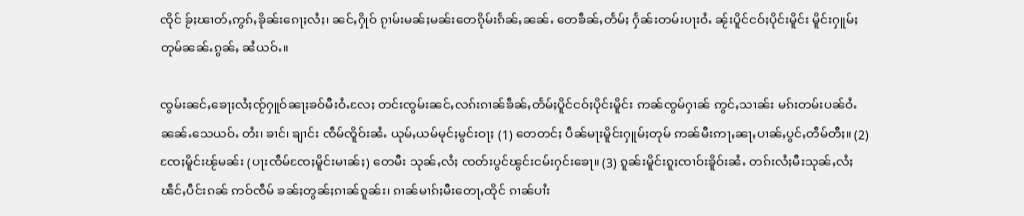ၸိုင် ၶႂ်ႈၽၢတ်ႇဢွၵ်ႇၶိုၼ်းၵေႃႈလႆႈ၊ ၼင်ႇႁိုဝ် ၵႂၢမ်းမၼ်ႈမၼ်းတေၵိုမ်းၵႅၼ်ႇၼၼ်ႉ တေၶဵၼ်ႇတႅမ်ႈ ႁႅၼ်းတမ်းပႃးဝႆႉ ၼႂ်းပိူင်ငဝ်ႈပိုင်းမိူင်း မိူင်းႁူမ်ႈတုမ်ၼၼ်ႉၵွၼ်ႇ ၼႆယဝ်ႉ။

ၸွမ်းၼင်ႇၶေႃႈလႆႈၸႂ်ႁူဝ်ၼႃႈၶဝ်မီးဝႆႉလႄႈ တင်းၸွမ်းၼင်ႇလၵ်းၵၢၼ်ၶဵၼ်ႇတႅမ်ႈပိူင်ငဝ်ႈပိုင်းမိူင်း ဢၼ်ၸွမ်ႁၢၼ် ဢွင်ႇသၢၼ်း မၵ်းတမ်းပၼ်ဝႆႉၼၼ်ႉသေယဝ်ႉ တႆး၊ ၶၢင်၊ ၶျၢင်း ၸဵမ်ၸိူဝ်းၼႆႉ ယုမ်ႇယမ်မုင်ႈမွင်းဝႃႈ (1) တေတင်ႈ ပဵၼ်မႃးမိူင်းႁူမ်ႈတုမ် ဢၼ်မီးဢႃႇၼႃႇပၢၼ်ႇပွင်ႇတဵမ်တီႈ။ (2) ၸႄႈမိူင်းၽႂ်မၼ်း (ပႃးၸဵမ်ၸႄႈမိူင်းမၢၼ်ႈ) တေမီး သုၼ်ႇလႆႈ ၸတ်းပွင်ၽွင်းငမ်းႁင်းၶေႃ။ (3) ၵူၼ်းမိူင်းၵူႈၸၢဝ်းၶိူဝ်းၼႆႉ တၵ်းလႆႈမီးသုၼ်ႇလႆႈၽဵင်ႇပဵင်းၵၼ် ဢဝ်ၸဵမ် ၶၼ်ႈတွၼ်ႈၵၢၼ်ၵူၼ်း၊ ၵၢၼ်မၢၵ်ႈမီးတေႃႇထိုင် ၵၢၼ်ပၢႆး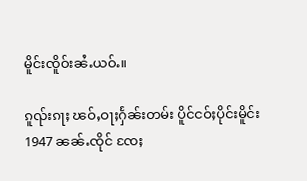မိူင်းၸိူဝ်းၼႆႉယဝ်ႉ။

ၵူၺ်းၵႃႈ ၽဝ်ႇဝႃႈႁႅၼ်းတမ်း ပိူင်ငဝ်ႈပိုင်းမိူင်း 1947 ၼၼ်ႉၸိုင် ၸႄႈ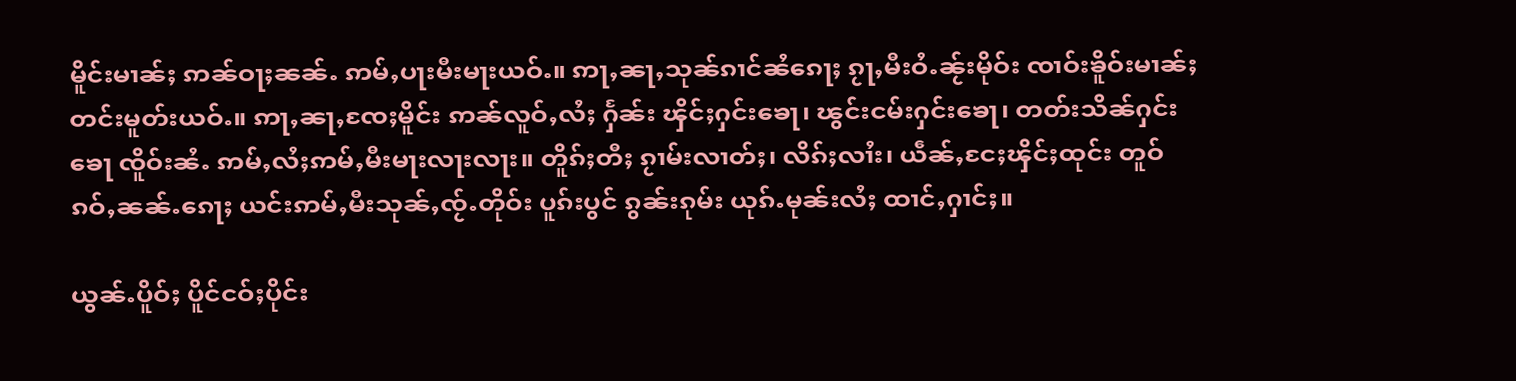မိူင်းမၢၼ်ႈ ဢၼ်ဝႃႈၼၼ်ႉ ဢမ်ႇပႃးမီးမႃးယဝ်ႉ။ ဢႃႇၼႃႇသုၼ်ၵၢင်ၼႆၵေႃႈ ၵႂႃႇမီးဝႆႉၼႂ်းမိုဝ်း ၸၢဝ်းၶိူဝ်းမၢၼ်ႈ တင်းမူတ်းယဝ်ႉ။ ဢႃႇၼႃႇၸႄႈမိူင်း ဢၼ်လူဝ်ႇလႆႈ ႁႅၼ်း ၾိင်ႈႁင်းၶေႃ၊ ၽွင်းငမ်းႁင်းၶေႃ၊ တတ်းသိၼ်ႁင်းၶေႃ ၸိူဝ်းၼႆႉ ဢမ်ႇလႆႈဢမ်ႇမီးမႃးလႃးလႃး။ တိူၵ်ႈတီႈ ၵႂၢမ်းလၢတ်ႈ၊ လိၵ်ႈလၢႆး၊ ယဵၼ်ႇငႄႈၾိင်ႈထုင်း တူဝ်ၵဝ်ႇၼၼ်ႉၵေႃႈ ယင်းဢမ်ႇမီးသုၼ်ႇၸႂ်ႉတိုဝ်း ပူၵ်းပွင် ၵွၼ်းၵုမ်း ယုၵ်ႉမုၼ်းလႆႈ ထၢင်ႇႁၢင်ႈ။

ယွၼ်ႉပိူဝ်ႈ ပိူင်ငဝ်ႈပိုင်း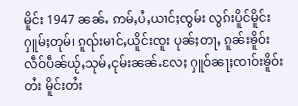မိူင်း 1947 ၼၼ်ႉ ဢမ်ႇပႆႇယၢင်ႈၸွမ်း လွၵ်းပိူင်မိူင်းႁူမ်ႈတုမ်၊ ၵူၺ်းမၢင်ႇယိူင်းၸူး ပုၼ်ႈတႃႇ ၵူၼ်းၶိူဝ်းလဵဝ်ပဵၼ်ယႂ်ႇသုမ်ႇငုမ်းၼၼ်ႉလႄႈ ႁူဝ်ၼႃႈၸၢဝ်းၶိူဝ်းတႆး မိူင်းတႆး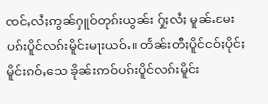ၸင်ႇလႆႈဢွၼ်ႁူဝ်တုၵ်းယွၼ်း ႁႂ်ႈလႆႈ မူၼ်ႉမႄးပၵ်းပိူင်လၵ်းမိူင်းမႃးယဝ်ႉ။ တႅၼ်းတီႈပိူင်ငဝ်ႈပိုင်ႈမိူင်းၵဝ်ႇသေ ၶိုၼ်းဢဝ်ပၵ်းပိူင်လၵ်းမိူင်း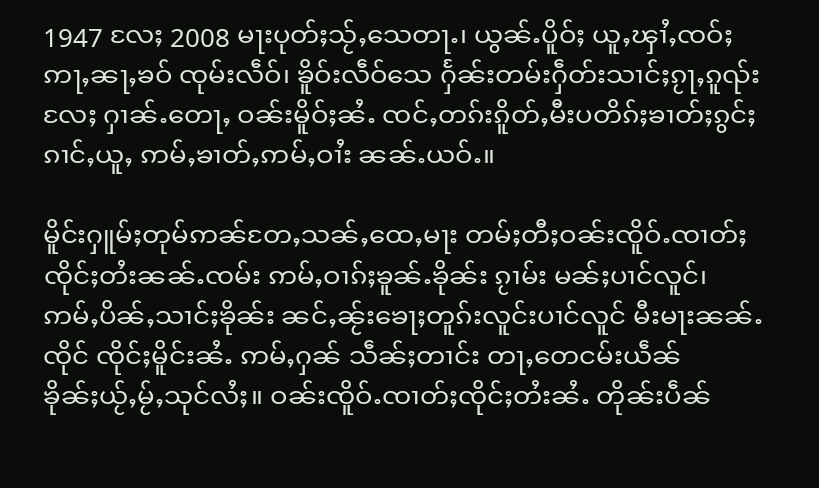1947 လႄႈ 2008 မႃးပုတ်ႈသႂ်ႇသေတႃႉ၊ ယွၼ်ႉပိူဝ်ႈ ယူႇၾၢႆႇၸဝ်ႈဢႃႇၼႃႇၶဝ် ၸုမ်းလဵဝ်၊ ၶိူဝ်းလဵဝ်သေ ႁႅၼ်းတမ်းႁဵတ်းသၢင်ႈၵႂႃႇၵူၺ်းလႄႈ ႁၢၼ်ႉတေႃႇ ဝၼ်းမိူဝ်ႈၼႆႉ ၸင်ႇတၵ်းၵိူတ်ႇမီးပတိၵ်ႈၶၢတ်ႈၵွင်ႈၵၢင်ႇယူႇ ဢမ်ႇၶၢတ်ႇဢမ်ႇဝၢႆး ၼၼ်ႉယဝ်ႉ။

မိူင်းႁူမ်ႈတုမ်ဢၼ်တႄႇသၼ်ႇထေႇမႃး တမ်ႈတီႈဝၼ်းၸိူဝ်ႉၸၢတ်ႈၸိုင်ႈတႆးၼၼ်ႉၸမ်း ဢမ်ႇဝၢၵ်ႈၶူၼ်ႉၶိုၼ်း ၵႂၢမ်း မၼ်ႈပၢင်လူင်၊ ဢမ်ႇပိၼ်ႇသၢင်ႈၶိုၼ်း ၼင်ႇၼႂ်းၶေႃႈတူၵ်းလူင်းပၢင်လူင် မီးမႃးၼၼ်ႉၸိုင် ၸိုင်ႈမိူင်းၼႆႉ ဢမ်ႇႁၼ် သဵၼ်ႈတၢင်း တႃႇတေငမ်းယဵၼ်ၶိုၼ်ႈယႂ်ႇမႂ်ႇသုင်လႆႈ။ ဝၼ်းၸိူဝ်ႉၸၢတ်ႈၸိုင်ႈတႆးၼႆႉ တိုၼ်းပဵၼ်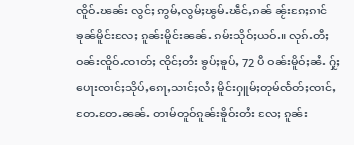ၸိူဝ်ႉၽၼ်း လွင်ႈ ဢွမ်ႇလွမ်ႈၽွမ်ႉၽဵင်ႇၵၼ် ၼႂ်းၵႄႈၵၢင် ၶုၼ်မိူင်းလႄႈ ၵူၼ်းမိူင်းၼၼ်ႉ ၵမ်းသိုဝ်ႈယဝ်ႉ။ လုၵ်ႉတီႈဝၼ်းၸိူဝ်ႉၸၢတ်ႈ ၸိုင်ႈတႆး ၶွပ်ႈၶူပ်ႇ 72 ပီ ဝၼ်းမိူဝ်ႈၼႆႉ ႁႂ်ႈပေႃးၸၢင်ႈသိုပ်ႇၵေႃႇသၢင်ႈလႆႈ မိူင်းႁူမ်ႈတုမ်ၸႅတ်ႈၸၢင်ႇ တႄႉတႄႉၼၼ်ႉ တၢမ်တူဝ်ၵူၼ်းၶိူဝ်းတႆး လႄႈ ၵူၼ်း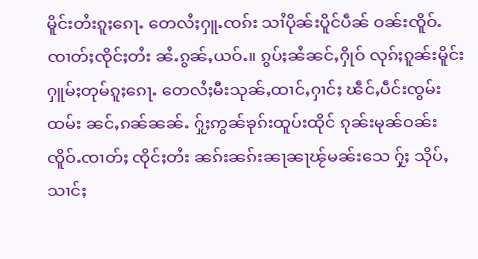မိူင်းတႆးၵူႈၵေႃႉ တေလႆႈႁူႉၸၵ်း သၢႆပိုၼ်းပိူင်ပဵၼ် ဝၼ်းၸိူဝ်ႉၸၢတ်ႈၸိုင်ႈတႆး ၼႆႉၵွၼ်ႇယဝ်ႉ။ ၵွပ်ႈၼႆၼင်ႇႁိုဝ် လုၵ်ႈၵူၼ်းမိူင်းႁူမ်ႈတုမ်ၵူႈၵေႃႉ တေလႆႈမီးသုၼ်ႇထၢင်ႇႁၢင်ႈ ၽဵင်ႇပဵင်းၸွမ်းထမ်း ၼင်ႇၵၼ်ၼၼ်ႉ ႁႂ်ႈဢွၼ်ၶုၵ်းထူပ်းထိုင် ၵုၼ်းမုၼ်ဝၼ်းၸိူဝ်ႉၸၢတ်ႈ ၸိုင်ႈတႆး ၼၵ်းၼၵ်းၼႃၼႃၽႂ်မၼ်းသေ ႁႂ်ႈ သိုပ်ႇသၢင်ႈ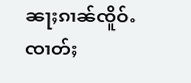ၼႃႈၵၢၼ်ၸိူဝ်ႉၸၢတ်ႈ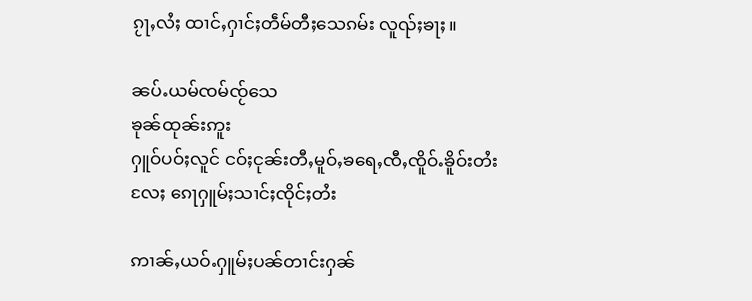ၵႂႃႇလႆႈ ထၢင်ႇႁၢင်ႈတဵမ်တီႈသေၵမ်း လူၺ်ႈၶႃႈ။

ၼပ်ႉယမ်ၸမ်ၸႂ်သေ
ၶုၼ်ထုၼ်းဢူး
ႁူဝ်ပဝ်ႈလူင် ငဝ်ႈငုၼ်းတီႇမူဝ်ႇၶရေႇၸီႇၸိူဝ်ႉၶိူဝ်းတႆးလႄႈ ၵေႃႁူမ်ႈသၢင်ႈၸိုင်ႈတႆး

ဢၢၼ်ႇယဝ်ႉႁူမ်ႈပၼ်တၢင်းႁၼ်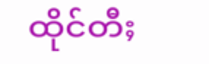ထိုင်တီႈ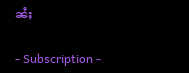ၼႆႈ

- Subscription -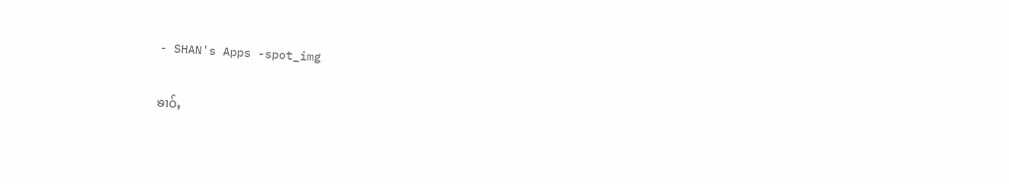- SHAN's Apps -spot_img

ၶၢဝ်ႇ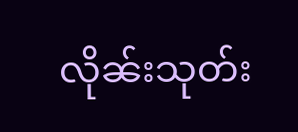လိုၼ်းသုတ်း